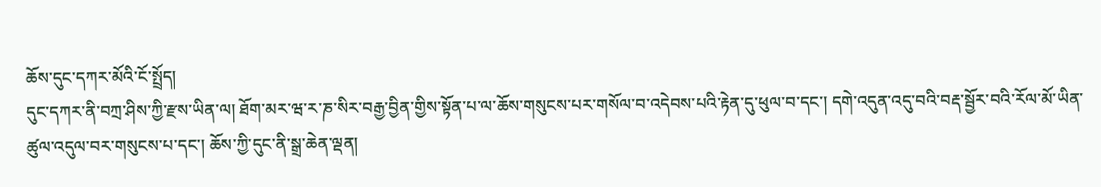ཆོས་དུང་དཀར་མོའི་ངོ་སྤྲོད།
དུང་དཀར་ནི་བཀྲ་ཤིས་ཀྱི་རྫས་ཡིན་ལ། ཐོག་མར་ཝ་ར་ཎ་སིར་བརྒྱ་བྱིན་གྱིས་སྟོན་པ་ལ་ཆོས་གསུངས་པར་གསོལ་བ་འདེབས་པའི་རྟེན་དུ་ཕུལ་བ་དང་། དགེ་འདུན་འདུ་བའི་བརྡ་སྦྱོར་བའི་རོལ་མོ་ཡིན་ཚུལ་འདུལ་བར་གསུངས་པ་དང་། ཆོས་ཀྱི་དུང་ནི་སྒྲ་ཆེན་ལྡན།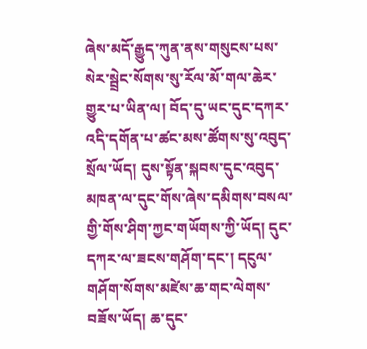ཞེས་མདོ་རྒྱུད་ཀུན་ནས་གསུངས་པས་སེར་སྦྲེང་སོགས་སུ་རོལ་མོ་གལ་ཆེར་གྱུར་པ་ཡིན་ལ། བོད་དུ་ཡང་དུང་དཀར་འདི་དགོན་པ་ཚང་མས་ཚོགས་སུ་འབུད་སྲོལ་ཡོད། དུས་སྟོན་སྐབས་དུང་འབུད་མཁན་ལ་དུང་གོས་ཞེས་དམིགས་བསལ་གྱི་གོས་ཤིག་ཀྱང་གཡོགས་ཀྱི་ཡོད། དུང་དཀར་ལ་ཟངས་གཤོག་དང་། དངུལ་གཤོག་སོགས་མཛེས་ཆ་གང་ལེགས་བཟོས་ཡོད། ཆ་དུང་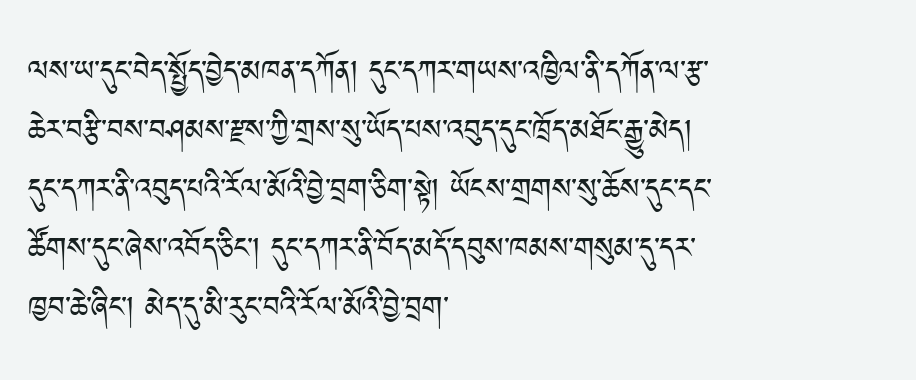ལས་ཡ་དུང་བེད་སྤྱོད་བྱེད་མཁན་དཀོན། དུང་དཀར་གཡས་འཁྱིལ་ནི་དཀོན་ལ་རྩ་ཆེར་བརྩི་བས་བཤམས་རྫས་ཀྱི་གྲས་སུ་ཡོད་པས་འབུད་དུང་ཁྲོད་མཐོང་རྒྱུ་མེད།
དུང་དཀར་ནི་འབུད་པའི་རོལ་མོའི་བྱེ་བྲག་ཅིག་སྟེ། ཡོངས་གྲགས་སུ་ཆོས་དུང་དང་ཚོགས་དུང་ཞེས་འབོད་ཅིང་། དུང་དཀར་ནི་བོད་མདོ་དབུས་ཁམས་གསུམ་དུ་དར་ཁྱབ་ཆེ་ཞིང་། མེད་དུ་མི་རུང་བའི་རོལ་མོའི་བྱེ་བྲག་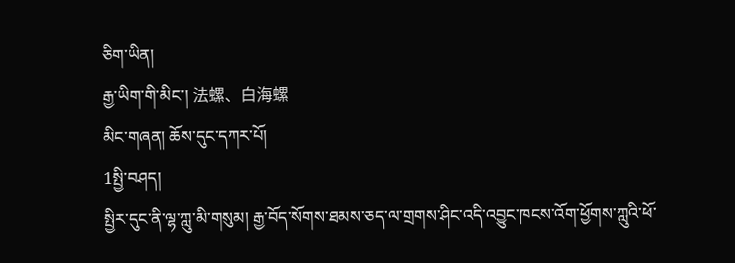ཅིག་ཡིན།
རྒྱ་ཡིག་གི་མིང་། 法螺、白海螺
མིང་གཞན། ཆོས་དུང་དཀར་པོ།
1སྤྱི་བཤད།
སྤྱིར་དུང་ནི་ལྷ་ཀླུ་མི་གསུམ། རྒྱ་བོད་སོགས་ཐམས་ཅད་ལ་གྲགས་ཤིང་འདི་འབྱུང་ཁངས་འོག་ཕྱོགས་ཀླུའི་ཕོ་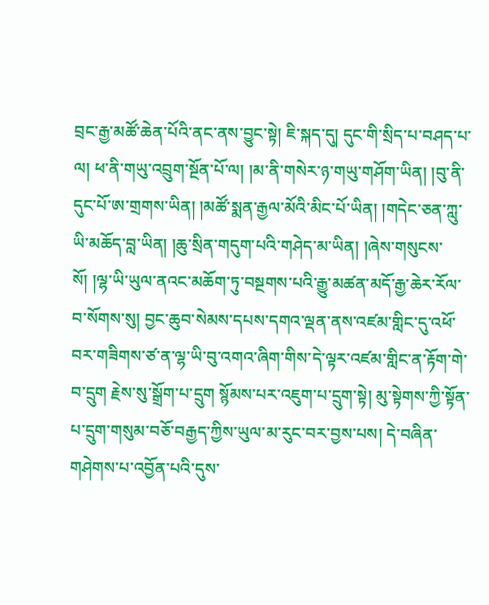བྲང་རྒྱ་མཚོ་ཆེན་པོའི་ནང་ནས་བྱུང་སྟེ། ཇི་སྐད་དུ། དུང་གི་སྲིད་པ་བཤད་པ་ལ། ཕ་ནི་གཡུ་འབྲུག་སྔོན་པོ་ལ། །མ་ནི་གསེར་ཉ་གཡུ་གཤོག་ཡིན། །བུ་ནི་དུང་པོ་ཨ་གྲགས་ཡིན། །མཚོ་སྨན་རྒྱལ་མོའི་མིང་པོ་ཡིན། །གདེང་ཅན་ཀླུ་ཡི་མཆོད་བླ་ཡིན། །ཆུ་སྲིན་གདུག་པའི་གཤེད་མ་ཡིན། །ཞེས་གསུངས་སོ། །ལྷ་ཡི་ཡུལ་ནའང་མཆོག་ཏུ་བསྔགས་པའི་རྒྱུ་མཚན་མདོ་རྒྱ་ཆེར་རོལ་བ་སོགས་སུ། བྱང་ཆུབ་སེམས་དཔས་དགའ་ལྡན་ནས་འཛམ་གླིང་དུ་འཕོ་བར་གཟིགས་ཙ་ན་ལྷ་ཡི་བུ་འགའ་ཞིག་གིས་དེ་ལྟར་འཛམ་གླིང་ན་རྟོག་གེ་བ་དྲུག རྗེས་སུ་སྒྲོག་པ་དྲུག སྙོམས་པར་འཇུག་པ་དྲུག་སྟེ། མུ་སྟེགས་ཀྱི་སྟོན་པ་དྲུག་གསུམ་བཅོ་བརྒྱད་ཀྱིས་ཡུལ་མ་རུང་བར་བྱས་པས། དེ་བཞིན་གཤེགས་པ་འབྱོན་པའི་དུས་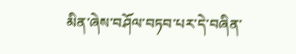མིན་ཞེས་བཤོལ་བཏབ་པར་དེ་བཞིན་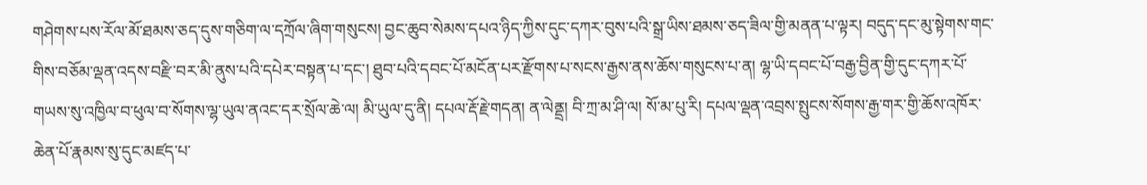གཤེགས་པས་རོལ་མོ་ཐམས་ཅད་དུས་གཅིག་ལ་དཀྲོལ་ཞིག་གསུངས། བྱང་ཆུབ་སེམས་དཔའ་ཉིད་ཀྱིས་དུང་དཀར་བུས་པའི་སྒྲ་ཡིས་ཐམས་ཅད་ཟིལ་གྱི་མནན་པ་ལྟར། བདུད་དང་མུ་སྟེགས་གང་གིས་བཅོམ་ལྡན་འདས་བརྫི་བར་མི་ནུས་པའི་དཔེར་བསྟན་པ་དང་། ཐུབ་པའི་དབང་པོ་མངོན་པར་རྫོགས་པ་སངས་རྒྱས་ནས་ཆོས་གསུངས་པ་ན། ལྷ་ཡི་དབང་པོ་བརྒྱ་བྱིན་གྱི་དུང་དཀར་པོ་གཡས་སུ་འཁྱིལ་བ་ཕུལ་བ་སོགས་ལྷ་ཡུལ་ནའང་དར་སྲོལ་ཆེ་ལ། མི་ཡུལ་དུ་ནི། དཔལ་རྡོ་རྗེ་གདན། ན་ལེནྡྲ། བི་ཀྲ་མ་ཤི་ལ། སོ་མ་པུ་རི། དཔལ་ལྡན་འབྲས་སྤུངས་སོགས་རྒྱ་གར་གྱི་ཆོས་འཁོར་ཆེན་པོ་རྣམས་སུ་དུང་མཛད་པ་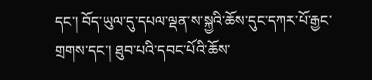དང་། བོད་ཡུལ་དུ་དཔལ་ལྡན་ས་སྐྱའི་ཆོས་དུང་དཀར་པོ་རྒྱང་གྲགས་དང་། ཐུབ་པའི་དབང་པོའི་ཆོས་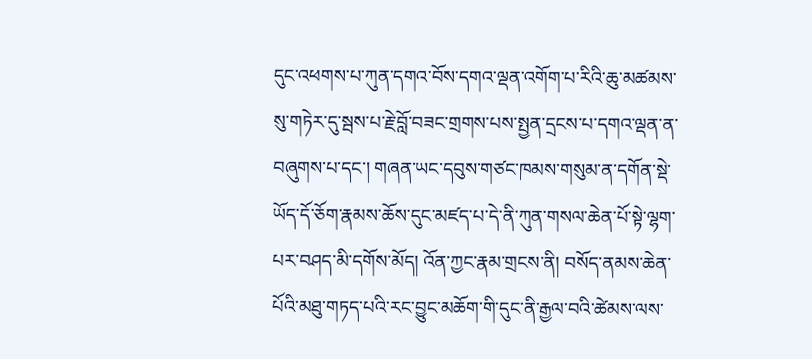དུང་འཕགས་པ་ཀུན་དགའ་བོས་དགའ་ལྡན་འགོག་པ་རིའི་ཆུ་མཚམས་སུ་གཏེར་དུ་སྦས་པ་རྗེ་བློ་བཟང་གྲགས་པས་སྤྱན་དྲངས་པ་དགའ་ལྡན་ན་བཞུགས་པ་དང་། གཞན་ཡང་དབུས་གཙང་ཁམས་གསུམ་ན་དགོན་སྡེ་ཡོད་དོ་ཅོག་རྣམས་ཆོས་དུང་མཛད་པ་དེ་ནི་ཀུན་གསལ་ཆེན་པོ་སྟེ་ལྷག་པར་བཤད་མི་དགོས་མོད། འོན་ཀྱང་རྣམ་གྲངས་ནི། བསོད་ནམས་ཆེན་པོའི་མཐུ་གཏད་པའི་རང་བྱུང་མཆོག་གི་དུང་ནི་རྒྱལ་བའི་ཚེམས་ལས་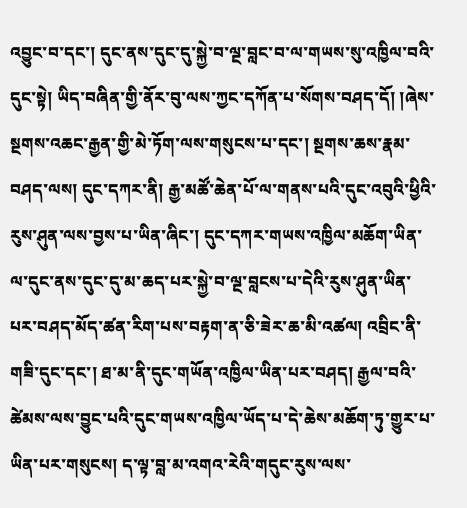འབྱུང་བ་དང་། དུང་ནས་དུང་དུ་སྐྱེ་བ་ལྔ་བླང་བ་ལ་གཡས་སུ་འཁྱིལ་བའི་དུང་སྟེ། ཡིད་བཞིན་གྱི་ནོར་བུ་ལས་ཀྱང་དཀོན་པ་སོགས་བཤད་དོ། །ཞེས་སྔགས་འཆང་རྒྱན་གྱི་མེ་ཏོག་ལས་གསུངས་པ་དང་། སྔགས་ཆས་རྣམ་བཤད་ལས། དུང་དཀར་ནི། རྒྱ་མཚོ་ཆེན་པོ་ལ་གནས་པའི་དུང་འབུའི་ཕྱིའི་རུས་ཤུན་ལས་བྱས་པ་ཡིན་ཞིང་། དུང་དཀར་གཡས་འཁྱིལ་མཆོག་ཡིན་ལ་དུང་ནས་དུང་དུ་མ་ཆད་པར་སྐྱེ་བ་ལྔ་བླངས་པ་དེའི་རུས་ཤུན་ཡིན་པར་བཤད་མོད་ཚན་རིག་པས་བརྟག་ན་ཅི་ཟེར་ཆ་མི་འཚལ། འབྲིང་ནི་གཟི་དུང་དང་། ཐ་མ་ནི་དུང་གཡོན་འཁྱིལ་ཡིན་པར་བཤད། རྒྱལ་བའི་ཚེམས་ལས་བྱུང་པའི་དུང་གཡས་འཁྱིལ་ཡོད་པ་དེ་ཆེས་མཆོག་ཏུ་གྱུར་པ་ཡིན་པར་གསུངས། ད་ལྟ་བླ་མ་འགའ་རེའི་གདུང་རུས་ལས་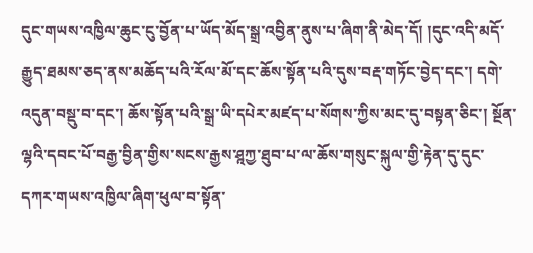དུང་གཡས་འཁྱིལ་ཆུང་ངུ་བྱོན་པ་ཡོད་མོད་སྒྲ་འབྱིན་ནུས་པ་ཞིག་ནི་མེད་དོ། །དུང་འདི་མདོ་རྒྱུད་ཐམས་ཅད་ནས་མཆོད་པའི་རོལ་མོ་དང་ཆོས་སྟོན་པའི་དུས་བརྡ་གཏོང་བྱེད་དང་། དགེ་འདུན་བསྡུ་བ་དང་། ཆོས་སྟོན་པའི་སྒྲ་ཡི་དཔེར་མཛད་པ་སོགས་ཀྱིས་མང་དུ་བསྟན་ཅིང་། སྔོན་ལྷའི་དབང་པོ་བརྒྱ་བྱིན་གྱིས་སངས་རྒྱས་ཤྰཀྱ་ཐུབ་པ་ལ་ཆོས་གསུང་སྐུལ་གྱི་རྟེན་དུ་དུང་དཀར་གཡས་འཁྱིལ་ཞིག་ཕུལ་བ་སྟོན་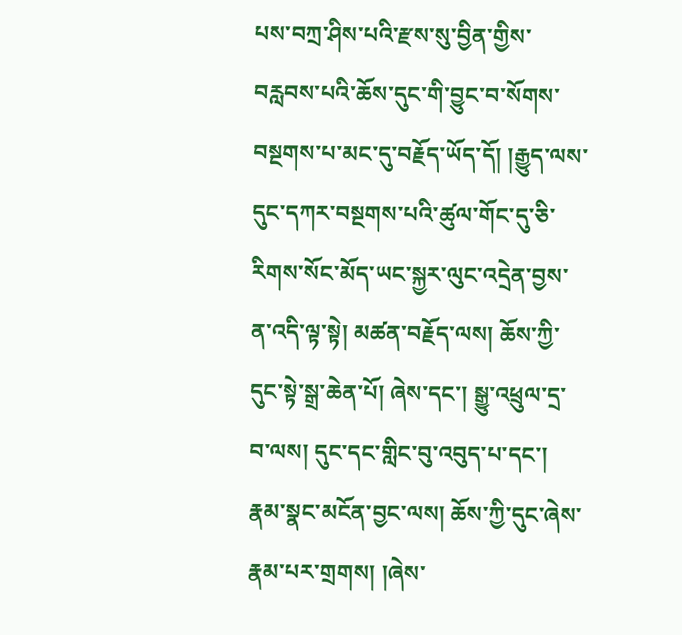པས་བཀྲ་ཤིས་པའི་རྫས་སུ་བྱིན་གྱིས་བརླབས་པའི་ཆོས་དུང་གི་བྱུང་བ་སོགས་བསྔགས་པ་མང་དུ་བརྗོད་ཡོད་དོ། །རྒྱུད་ལས་དུང་དཀར་བསྔགས་པའི་ཚུལ་གོང་དུ་ཅི་རིགས་སོང་མོད་ཡང་སྐྱར་ལུང་འདྲེན་བྱས་ན་འདི་ལྟ་སྟེ། མཚན་བརྗོད་ལས། ཆོས་ཀྱི་དུང་སྟེ་སྒྲ་ཆེན་པོ། ཞེས་དང་། སྒྱུ་འཕྲུལ་དྲ་བ་ལས། དུང་དང་གླིང་བུ་འབུད་པ་དང་། རྣམ་སྣང་མངོན་བྱང་ལས། ཆོས་ཀྱི་དུང་ཞེས་རྣམ་པར་གྲགས། །ཞེས་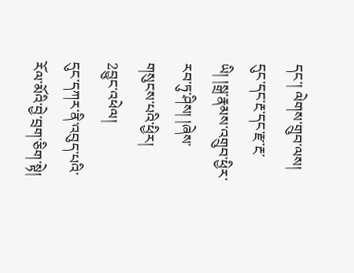དང་། ལེགས་གྲུབ་ལས། དུང་དང་རྔ་དང་རྫ་རྔ་ཡི། །སྒྲ་རྣམས་འགྲུབ་ཕྱིར་རབ་ཏུ་ཤིས། །ཞེས་གསུངས་པའི་ཕྱིར།
2བྱུང་འཕེལ།
དུང་དཀར་ནི་འབུད་པའི་རོལ་མོའི་བྱེ་བྲག་ཅིག་སྟེ།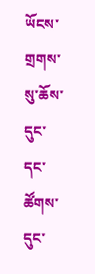ཡོངས་གྲགས་སུ་ཆོས་དུང་དང་ཚོགས་དུང་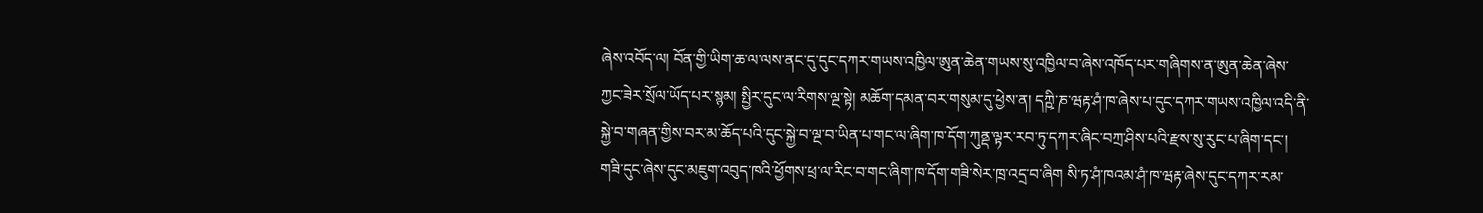ཞེས་འབོད་ལ། བོན་གྱི་ཡིག་ཆ་ལ་ལས་ནང་དུ་དུང་དཀར་གཡས་འཁྱིལ་ཨུན་ཆེན་གཡས་སུ་འཁྱིལ་བ་ཞེས་འཁོད་པར་གཞིགས་ན་ཨུན་ཆེན་ཞེས་ཀྱང་ཟེར་སྲོལ་ཡོད་པར་སྙམ། སྤྱིར་དུང་ལ་རིགས་ལྔ་སྟེ། མཆོག་དམན་བར་གསུམ་དུ་ཕྱེས་ན། དཀྵི་ཎ་ཝརྟ་ཤཾ་ཁ་ཞེས་པ་དུང་དཀར་གཡས་འཁྱིལ་འདི་ནི་སྐྱེ་བ་གཞན་གྱིས་བར་མ་ཆོད་པའི་དུང་སྐྱེ་བ་ལྔ་བ་ཡིན་པ་གང་ལ་ཞིག་ཁ་དོག་ཀུནྡ་ལྟར་རབ་ཏུ་དཀར་ཞིང་བཀྲ་ཤིས་པའི་རྫས་སུ་རུང་པ་ཞིག་དང་། གཟི་དུང་ཞེས་དུང་མཇུག་འབུད་ཁའི་ཕྱོགས་ཕྲ་ལ་རིང་བ་གང་ཞིག་ཁ་དོག་གཟི་སེར་ཁྲ་འདྲ་བ་ཞིག སི་ཏ་ཤཾ་ཁའམ་ཤཾ་ཁ་ཝརྟ་ཞེས་དུང་དཀར་རམ་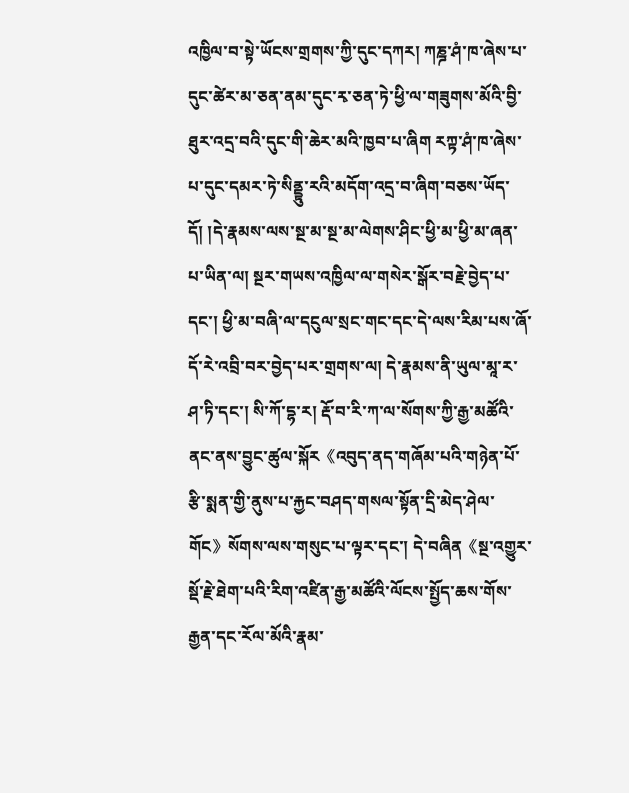འཁྱིལ་བ་སྟེ་ཡོངས་གྲགས་ཀྱི་དུང་དཀར། ཀཎྜ་ཤཾ་ཁ་ཞེས་པ་དུང་ཚེར་མ་ཅན་ནམ་དུང་རྭ་ཅན་ཏེ་ཕྱི་ལ་གཟུགས་མོའི་བྱི་ཐུར་འདྲ་བའི་དུང་གི་ཆེར་མའི་ཁྱབ་པ་ཞིག རཀྟ་ཤཾ་ཁ་ཞེས་པ་དུང་དམར་ཏེ་སིནྡྟུ་རའི་མདོག་འདྲ་བ་ཞིག་བཅས་ཡོད་དོ། །དེ་རྣམས་ལས་སྔ་མ་སྔ་མ་ལེགས་ཤིང་ཕྱི་མ་ཕྱི་མ་ཞན་པ་ཡིན་ལ། སྔར་གཡས་འཁྱིལ་ལ་གསེར་སྒོར་བརྗེ་བྱེད་པ་དང་། ཕྱི་མ་བཞི་ལ་དངུལ་སྲང་གང་དང་དེ་ལས་རིམ་པས་ཞོ་དོ་རེ་འབྲི་བར་བྱེད་པར་གྲགས་ལ། དེ་རྣམས་ནི་ཡུལ་མཱ་ར་ཤ་ཏི་དང་། སི་ཀོ་དྷ་ར། རྡོ་བ་རི་ཀ་ལ་སོགས་ཀྱི་རྒྱ་མཚོའི་ནང་ནས་བྱུང་ཚུལ་སྐོར《འབུད་ནད་གཞོམ་པའི་གཉེན་པོ་རྩི་སྨན་གྱི་ནུས་པ་རྐྱང་བཤད་གསལ་སྟོན་དྲི་མེད་ཤེལ་གོང》སོགས་ལས་གསུང་པ་ལྟར་དང་། དེ་བཞིན《སྔ་འགྱུར་སྡོ་རྗེ་ཐེག་པའི་རིག་འཛིན་རྒྱ་མཚོའི་ལོངས་སྤྱོད་ཆས་གོས་རྒྱན་དང་རོལ་མོའི་རྣམ་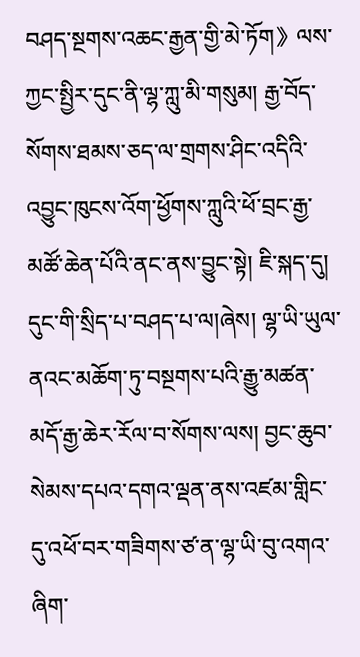བཤད་སྔགས་འཆང་རྒྱན་གྱི་མེ་ཏོག》ལས་ཀྱང་སྤྱིར་དུང་ནི་ལྷ་ཀླུ་མི་གསུམ། རྒྱ་བོད་སོགས་ཐམས་ཅད་ལ་གྲགས་ཤིང་འདིའི་འབྱུང་ཁུངས་འོག་ཕྱོགས་ཀླུའི་ཕོ་བྲང་རྒྱ་མཚོ་ཆེན་པོའི་ནང་ནས་བྱུང་སྟེ། ཇི་སྐད་དུ། དུང་གི་སྲིད་པ་བཤད་པ་ལ།ཞེས། ལྷ་ཡི་ཡུལ་ནའང་མཆོག་ཏུ་བསྔགས་པའི་རྒྱུ་མཚན་མདོ་རྒྱ་ཆེར་རོལ་བ་སོགས་ལས། བྱང་ཆུབ་སེམས་དཔའ་དགའ་ལྡན་ནས་འཛམ་གླིང་དུ་འཕོ་བར་གཟིགས་ཙ་ན་ལྷ་ཡི་བུ་འགའ་ཞིག་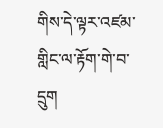གིས་དེ་ལྟར་འཛམ་གླིང་ལ་རྟོག་གེ་བ་དྲུག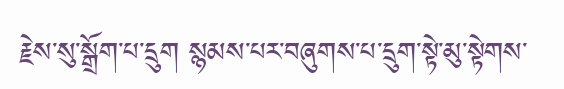རྗེས་སུ་སྒྲོག་པ་དྲུག སྙམས་པར་བཞུགས་པ་དྲུག་སྟེ་མུ་སྟེགས་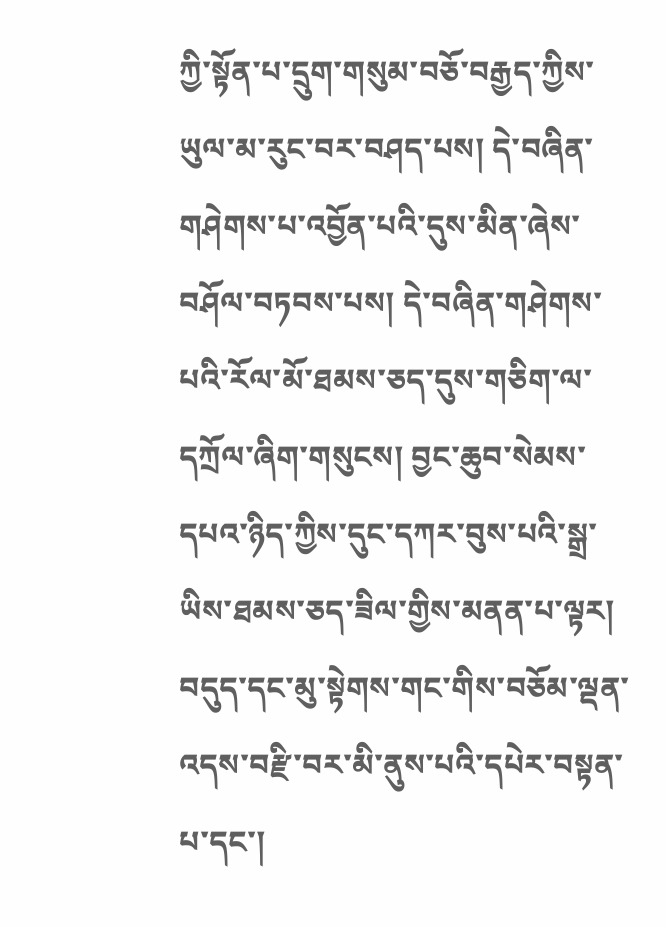ཀྱི་སྟོན་པ་དྲུག་གསུམ་བཅོ་བརྒྱད་ཀྱིས་ཡུལ་མ་རུང་བར་བཤད་པས། དེ་བཞིན་གཤེགས་པ་འབྱོན་པའི་དུས་མིན་ཞེས་བཤོལ་བཏབས་པས། དེ་བཞིན་གཤེགས་པའི་རོལ་མོ་ཐམས་ཅད་དུས་གཅིག་ལ་དཀྲོལ་ཞིག་གསུངས། བྱང་ཆུབ་སེམས་དཔའ་ཉིད་ཀྱིས་དུང་དཀར་བུས་པའི་སྒྲ་ཡིས་ཐམས་ཅད་ཟིལ་གྱིས་མནན་པ་ལྟར། བདུད་དང་མུ་སྟེགས་གང་གིས་བཅོམ་ལྡན་འདས་བརྫི་བར་མི་ནུས་པའི་དཔེར་བསྟན་པ་དང་།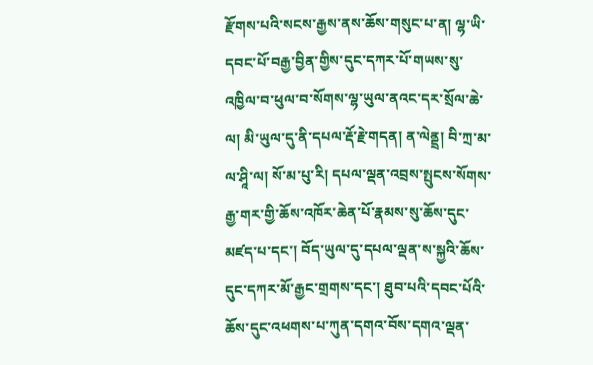རྫོགས་པའི་སངས་རྒྱས་ནས་ཆོས་གསུང་པ་ན། ལྷ་ཡི་དབང་པོ་བརྒྱ་བྱིན་གྱིས་དུང་དཀར་པོ་གཡས་སུ་འཁྱིལ་བ་ཕུལ་བ་སོགས་ལྷ་ཡུལ་ནའང་དར་སྲོལ་ཆེ་ལ། མི་ཡུལ་དུ་ནི་དཔལ་རྡོ་རྗེ་གདན། ན་ལེནྡྲ། བི་ཀྲ་མ་ལ་ཤཱི་ལ། སོ་མ་པུ་རི། དཔལ་ལྡན་འབྲས་སྤུངས་སོགས་རྒྱ་གར་གྱི་ཆོས་འཁོར་ཆེན་པོ་རྣམས་སུ་ཆོས་དུང་མཛད་པ་དང་། བོད་ཡུལ་དུ་དཔལ་ལྡན་ས་སྐྱའི་ཆོས་དུང་དཀར་མོ་རྒྱང་གྲགས་དང་། ཐུབ་པའི་དབང་པོའི་ཆོས་དུང་འཕགས་པ་ཀུན་དགའ་བོས་དགའ་ལྡན་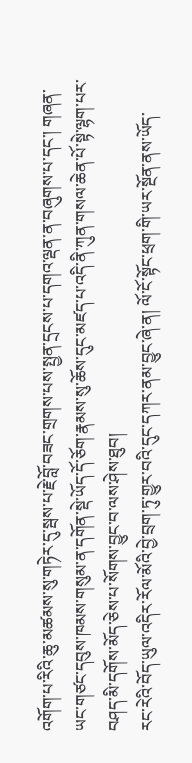འགོག་པ་རིའི་ཆུ་མཚམས་སུ་གཏེར་དུ་སྦས་པ་རྗེ་བློ་བཟང་གྲགས་པས་སྤྱན་དྲངས་པ་དགའ་ལྡན་ན་བཞུགས་པ་དང་། གཞན་ཡང་གཙང་དབུས་ཁམས་གསུམ་ན་དགོན་སྡེ་ཡོད་དོ་ཅོག་རྣམས་སུ་ཆོས་དུང་མཛད་པ་འདི་ནི་ཀུན་གསལ་ཆེན་པོ་སྟེ་ལྷག་པར་བཤད་མི་དགོས་མོད་ཅེས་པ་སོགས་བྱུང་བ་ལས་ཤེས་ཐུབ།
རང་རེའི་བོད་ཡུལ་འདིར་རོལ་མོའི་བྱེ་བྲག་ཏུ་གྱུར་བའི་དུང་དཀར་ནམ་བྱུང་ཞེ་ན། ལོ་ངོ་སྟོང་ཕྲག་གི་ཡར་སྔོན་ནས་ཡོད་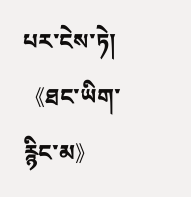པར་ངེས་ཏེ། 《ཐང་ཡིག་རྙིང་མ》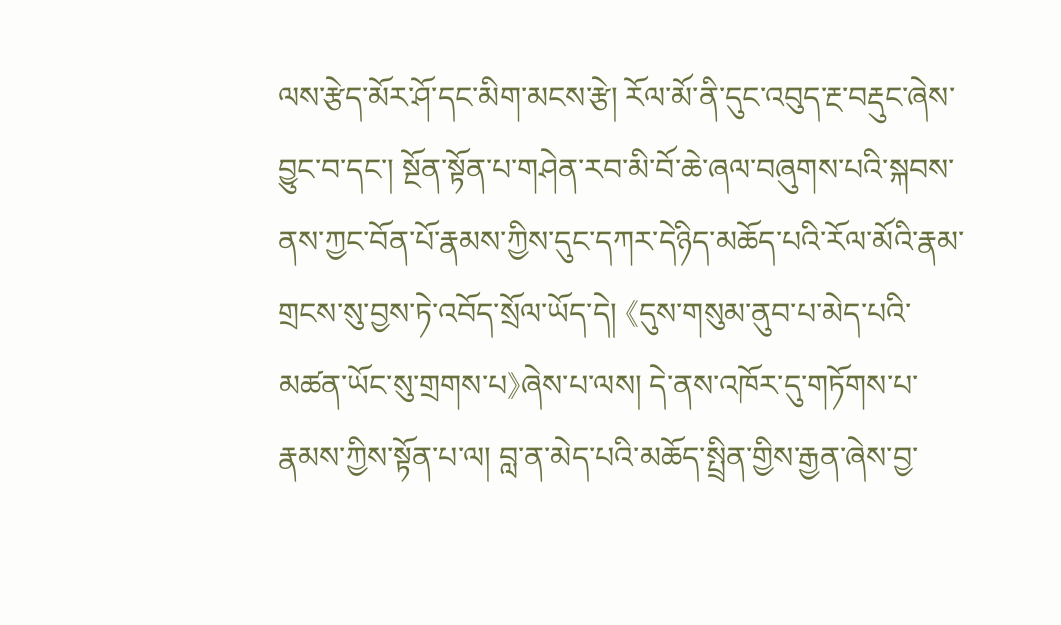ལས་རྩེད་མོར་ཤོ་དང་མིག་མངས་རྩེ། རོལ་མོ་ནི་དུང་འབུད་རྔ་བརྡུང་ཞེས་བྱུང་བ་དང་། སྔོན་སྟོན་པ་གཤེན་རབ་མི་བོ་ཆེ་ཞལ་བཞུགས་པའི་སྐབས་ནས་ཀྱང་བོན་པོ་རྣམས་ཀྱིས་དུང་དཀར་དེཉིད་མཆོད་པའི་རོལ་མོའི་རྣམ་གྲངས་སུ་བྱས་ཏེ་འབོད་སྲོལ་ཡོད་དེ། 《དུས་གསུམ་ནུབ་པ་མེད་པའི་མཚན་ཡོང་སུ་གྲགས་པ》ཞེས་པ་ལས། དེ་ནས་འཁོར་དུ་གཏོགས་པ་རྣམས་ཀྱིས་སྟོན་པ་ལ། བླ་ན་མེད་པའི་མཆོད་སྤྲིན་གྱིས་རྒྱན་ཞེས་བྱ་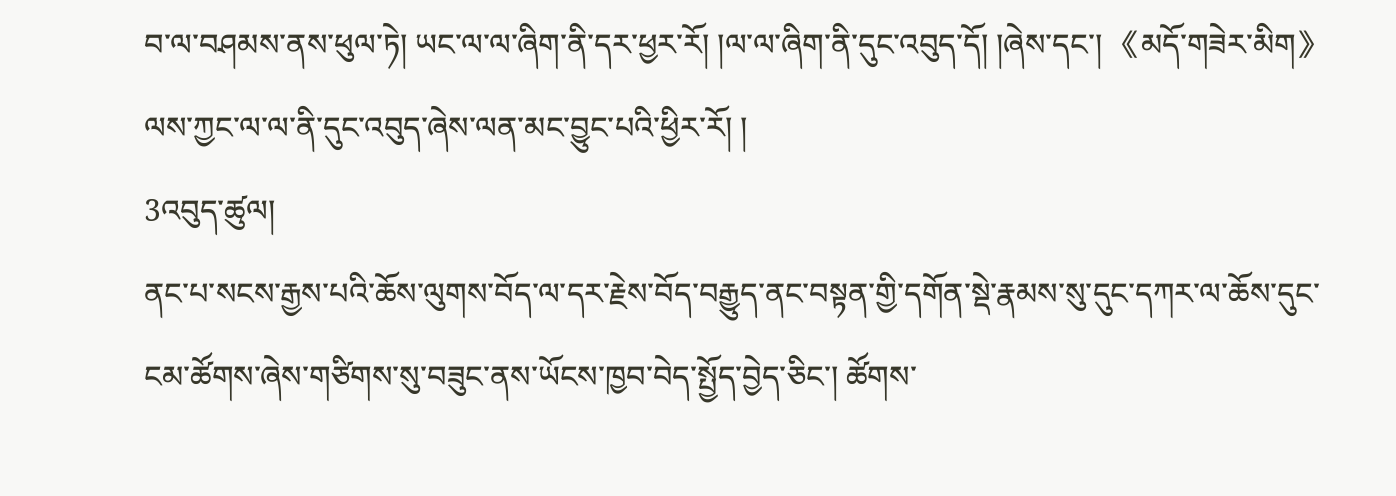བ་ལ་བཤམས་ནས་ཕུལ་ཏེ། ཡང་ལ་ལ་ཞིག་ནི་དར་ཕྱར་རོ། །ལ་ལ་ཞིག་ནི་དུང་འབུད་དོ། །ཞེས་དང་། 《མདོ་གཟེར་མིག》ལས་ཀྱང་ལ་ལ་ནི་དུང་འབུད་ཞེས་ལན་མང་བྱུང་པའི་ཕྱིར་རོ། །
3འབུད་ཚུལ།
ནང་པ་སངས་རྒྱས་པའི་ཆོས་ལུགས་བོད་ལ་དར་རྗེས་བོད་བརྒྱུད་ནང་བསྟན་གྱི་དགོན་སྡེ་རྣམས་སུ་དུང་དཀར་ལ་ཆོས་དུང་ངམ་ཚོགས་ཞེས་གཙིགས་སུ་བཟུང་ནས་ཡོངས་ཁྱབ་བེད་སྤྱོད་བྱེད་ཅིང་། ཚོགས་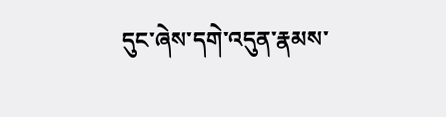དུང་ཞེས་དགེ་འདུན་རྣམས་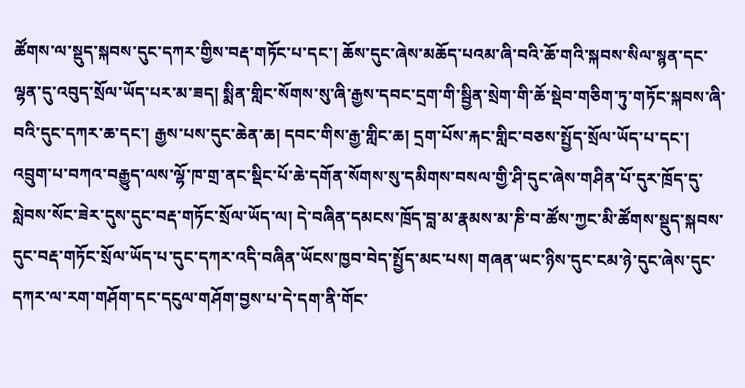ཚོགས་ལ་སྡུད་སྐབས་དུང་དཀར་གྱིས་བརྡ་གཏོང་པ་དང་། ཆོས་དུང་ཞེས་མཆོད་པའམ་ཞི་བའི་ཆོ་གའི་སྐབས་སིལ་སྙན་དང་ལྷན་དུ་འབུད་སྲོལ་ཡོད་པར་མ་ཟད། སྨིན་གླིང་སོགས་སུ་ཞི་རྒྱས་དབང་དྲག་གི་སྦྱིན་སྲེག་གི་ཆོ་སྡེབ་གཅིག་ཏུ་གཏོང་སྐབས་ཞི་བའི་དུང་དཀར་ཆ་དང་། རྒྱས་པས་དུང་ཆེན་ཆ། དབང་གིས་རྒྱ་གླིང་ཆ། དྲག་པོས་རྐང་གླིང་བཅས་སྤྱོད་སྲོལ་ཡོད་པ་དང་། འབྲུག་པ་བཀའ་བརྒྱུད་ལས་ལྷོ་ཁ་གྲ་ནང་སྡིང་པོ་ཆེ་དགོན་སོགས་སུ་དམིགས་བསལ་གྱི་ཤི་དུང་ཞེས་གཤིན་པོ་དུར་ཁྲོད་དུ་སླེབས་སོང་ཟེར་དུས་དུང་བརྡ་གཏོང་སྲོལ་ཡོད་ལ། དེ་བཞིན་དམངས་ཁྲོད་བླ་མ་རྣམས་མ་ཎི་བ་ཚོས་ཀྱང་མི་ཚོགས་སྡུད་སྐབས་དུང་བརྡ་གཏོང་སྲོལ་ཡོད་པ་དུང་དཀར་འདི་བཞིན་ཡོངས་ཁྱབ་བེད་སྤྱོད་མང་པས། གཞན་ཡང་ཉིས་དུང་ངམ་ཉེ་དུང་ཞེས་དུང་དཀར་ལ་རག་གཤོག་དང་དངུལ་གཤོག་བྱས་པ་དེ་དག་ནི་གོང་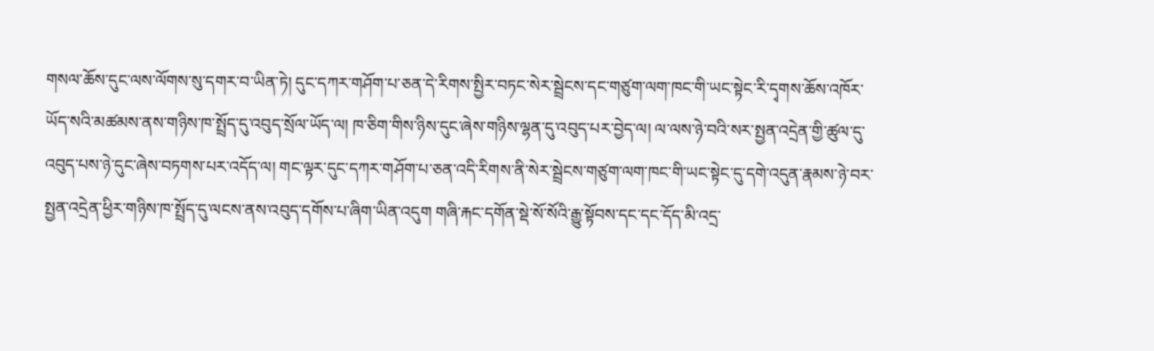གསལ་ཆོས་དུང་ལས་ལོགས་སུ་དགར་བ་ཡིན་ཏེ། དུང་དཀར་གཤོག་པ་ཅན་དེ་རིགས་སྤྱིར་བཏང་སེར་སྦྲེངས་དང་གཙུག་ལག་ཁང་གི་ཡང་སྟེང་རི་དྭགས་ཆོས་འཁོར་ཡོད་སའི་མཚམས་ནས་གཉིས་ཁ་སྤྲོད་དུ་འབུད་སྲོལ་ཡོད་ལ། ཁ་ཅིག་གིས་ཉིས་དུང་ཞེས་གཉིས་ལྷན་དུ་འབུད་པར་བྱེད་ལ། ལ་ལས་ཉེ་བའི་སར་སྤྱན་འདྲེན་གྱི་ཚུལ་དུ་འབུད་པས་ཉེ་དུང་ཞེས་བཏགས་པར་འདོད་ལ། གང་ལྟར་དུང་དཀར་གཤོག་པ་ཅན་འདི་རིགས་ནི་སེར་སྦྲེངས་གཙུག་ལག་ཁང་གི་ཡང་སྟེང་དུ་དགེ་འདུན་རྣམས་ཉེ་བར་སྤྱན་འདྲེན་ཕྱིར་གཉིས་ཁ་སྤྲོད་དུ་ལངས་ནས་འབུད་དགོས་པ་ཞིག་ཡིན་འདུག གཞི་རྐང་དགོན་སྡེ་སོ་སོའི་རྒྱུ་སྟོབས་དང་དང་དོད་མི་འདྲ་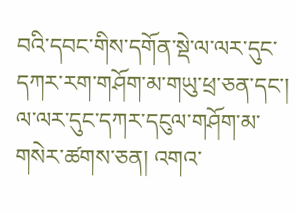བའི་དབང་གིས་དགོན་སྡེ་ལ་ལར་དུང་དཀར་རག་གཤོག་མ་གཡུ་ཕྲ་ཅན་དང་། ལ་ལར་དུང་དཀར་དངུལ་གཤོག་མ་གསེར་ཚགས་ཅན། འགའ་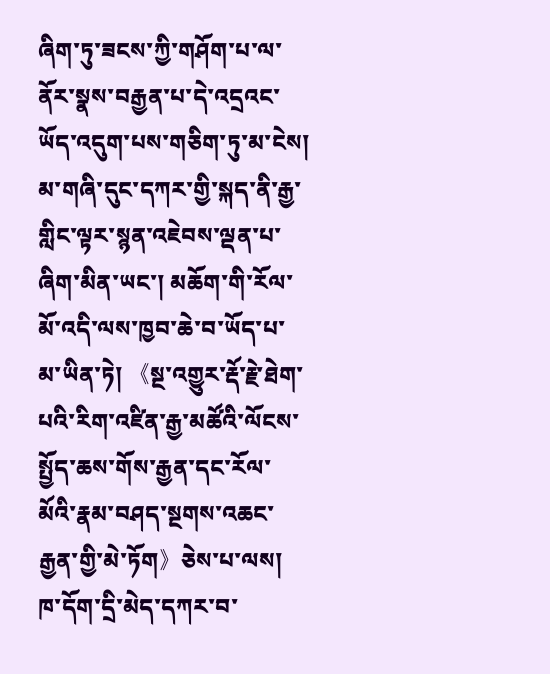ཞིག་ཏུ་ཟངས་ཀྱི་གཤོག་པ་ལ་ནོར་སྣས་བརྒྱན་པ་དེ་འདྲའང་ཡོད་འདུག་པས་གཅིག་ཏུ་མ་ངེས།
མ་གཞི་དུང་དཀར་གྱི་སྐད་ནི་རྒྱ་གླིང་ལྟར་སྙན་འཇེབས་ལྡན་པ་ཞིག་མིན་ཡང་། མཆོག་གི་རོལ་མོ་འདི་ལས་ཁྱབ་ཆེ་བ་ཡོད་པ་མ་ཡིན་ཏེ། 《སྔ་འགྱུར་རྡོ་རྗེ་ཐེག་པའི་རིག་འཛིན་རྒྱ་མཚོའི་ལོངས་སྤྱོད་ཆས་གོས་རྒྱན་དང་རོལ་མོའི་རྣམ་བཤད་སྔགས་འཆང་རྒྱན་གྱི་མེ་ཏོག》ཅེས་པ་ལས། ཁ་དོག་དྲི་མེད་དཀར་བ་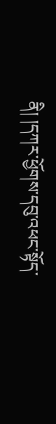ནི། །དཀར་ཕྱོགས་དབུ་འཕང་སྟོད་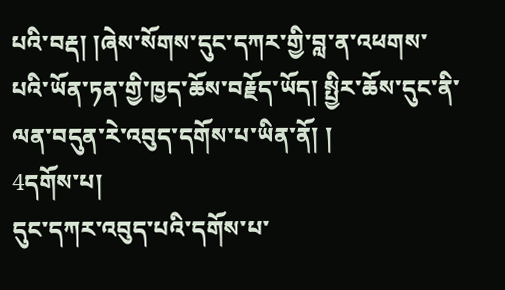པའི་བརྡ། །ཞེས་སོགས་དུང་དཀར་གྱི་བླ་ན་འཕགས་པའི་ཡོན་ཏན་གྱི་ཁྱད་ཆོས་བརྗོད་ཡོད། སྤྱིར་ཆོས་དུང་ནི་ལན་བདུན་རེ་འབུད་དགོས་པ་ཡིན་ནོ། །
4དགོས་པ།
དུང་དཀར་འབུད་པའི་དགོས་པ་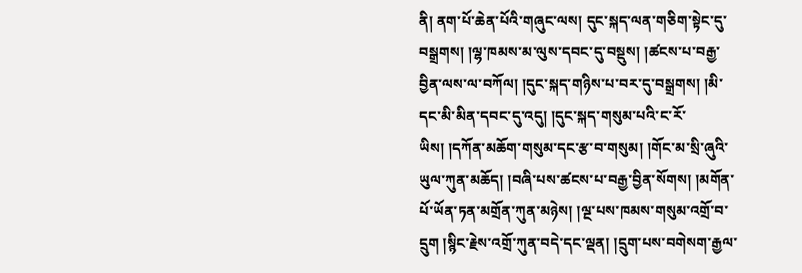ནི། ནག་པོ་ཆེན་པོའི་གཞུང་ལས། དུང་སྐད་ལན་གཅིག་སྟེང་དུ་བསྒྲགས། །ལྷ་ཁམས་མ་ལུས་དབང་དུ་བསྡུས། །ཚངས་པ་བརྒྱ་བྱིན་ལས་ལ་བཀོལ། །དུང་སྐད་གཉིས་པ་བར་དུ་བསྒྲགས། །མི་དང་མི་མིན་དབང་དུ་འདུ། །དུང་སྐད་གསུམ་པའི་ང་རོ་ཡིས། །དཀོན་མཆོག་གསུམ་དང་རྩ་བ་གསུམ། །གོང་མ་སྲི་ཞུའི་ཡུལ་ཀུན་མཆོད། །བཞི་པས་ཚངས་པ་བརྒྱ་བྱིན་སོགས། །མགོན་པོ་ཡོན་ཏན་མགྲོན་ཀུན་མཉེས། །ལྔ་པས་ཁམས་གསུམ་འགྲོ་བ་དྲུག །སྙིང་རྗེས་འགྲོ་ཀུན་བདེ་དང་ལྡན། །དྲུག་པས་བགེསག་རྒྱལ་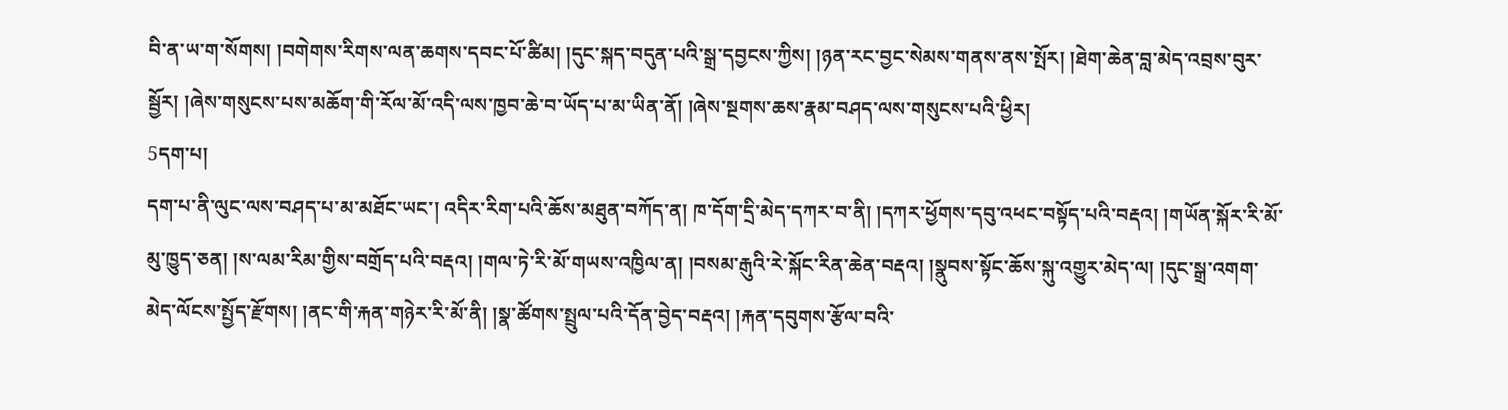བི་ན་ཡ་ག་སོགས། །བགེགས་རིགས་ལན་ཆགས་དབང་པོ་ཚིམ། །དུང་སྐད་བདུན་པའི་སྒྲ་དབྱངས་ཀྱིས། །ཉན་རང་བྱང་སེམས་གནས་ནས་སྤོར། །ཐེག་ཆེན་བླ་མེད་འབྲས་བུར་སྦྱོར། །ཞེས་གསུངས་པས་མཆོག་གི་རོལ་མོ་འདི་ལས་ཁྱབ་ཆེ་བ་ཡོད་པ་མ་ཡིན་ནོ། །ཞེས་སྔགས་ཆས་རྣམ་བཤད་ལས་གསུངས་པའི་ཕྱིར།
5དག་པ།
དག་པ་ནི་ལུང་ལས་བཤད་པ་མ་མཐོང་ཡང་། འདིར་རིག་པའི་ཆོས་མཐུན་བཀོད་ན། ཁ་དོག་དྲི་མེད་དཀར་བ་ནི། །དཀར་ཕྱོགས་དབུ་འཕང་བསྟོད་པའི་བརྡའ། །གཡོན་སྐོར་རི་མོ་མུ་ཁྱུད་ཅན། །ས་ལམ་རིམ་གྱིས་བགྲོད་པའི་བརྡའ། །གལ་ཏེ་རི་མོ་གཡས་འཁྱིལ་ན། །བསམ་རྒུའི་རེ་སྐོང་རིན་ཆེན་བརྡའ། །སྣུབས་སྟོང་ཆོས་སྐུ་འགྱུར་མེད་ལ། །དུང་སྒྲ་འགག་མེད་ལོངས་སྤྱོད་རྫོགས། །ནང་གི་རྐན་གཉེར་རི་མོ་ནི། །སྣ་ཚོགས་སྤྲུལ་པའི་དོན་བྱེད་བརྡའ། །རྐན་དབུགས་རྩོལ་བའི་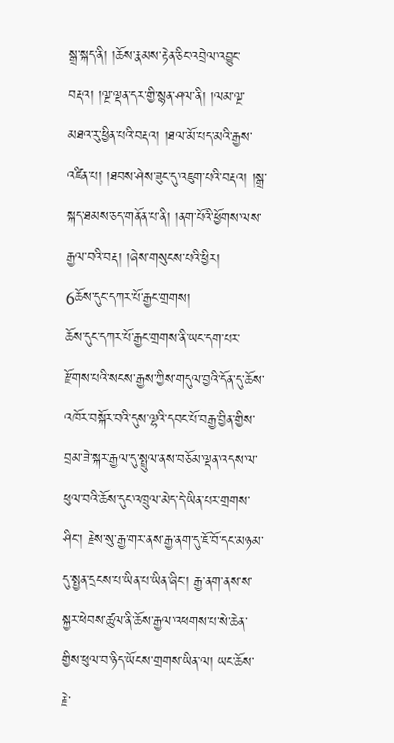སྒྲ་སྐད་ནི། །ཆོས་རྣམས་རྟེན་ཅིང་འབྲེལ་འབྱུང་བརྡའ། །ལྔ་ལྡན་དར་གྱི་སྙན་ཤལ་ནི། །ལམ་ལྔ་མཐའ་རུ་ཕྱིན་པའི་བརྡའ། །ཐལ་མོ་པད་མའི་རྒྱས་འཛིན་པ། །ཐབས་ཤེས་ཟུང་དུ་འཇུག་པའི་བརྡའ། །སྒྲ་སྐད་ཐམས་ཅད་གནོན་པ་ནི། །ནག་པོའི་ཕྱོགས་ལས་རྒྱལ་བའི་བརྡ། །ཞེས་གསུངས་པའི་ཕྱིར།
6ཆོས་དུང་དཀར་པོ་རྒྱང་གྲགས།
ཆོས་དུང་དཀར་པོ་རྒྱང་གྲགས་ནི་ཡང་དག་པར་རྫོགས་པའི་སངས་རྒྱས་ཀྱིས་གདུལ་བྱའི་དོན་དུ་ཆོས་འཁོར་བསྐོར་བའི་དུས་ལྷའི་དབང་པོ་བརྒྱ་བྱིན་གྱིས་བྲམ་ཟེ་སྐར་རྒྱལ་དུ་སྤྲུལ་ནས་བཅོམ་ལྡན་འདས་ལ་ཕུལ་བའི་ཆོས་དུང་འཁྲུལ་མེད་དེ་ཡིན་པར་གྲགས་ཤིང་། རྗེས་སུ་རྒྱ་གར་ནས་རྒྱ་ནག་དུ་ཇོ་བོ་དང་མཉམ་དུ་སྤྱན་དྲངས་པ་ཡིན་པ་ཡིན་ཞིང་། རྒྱ་ནག་ནས་ས་སྐྱར་ཕེབས་ཚུལ་ནི་ཆོས་རྒྱལ་འཕགས་པ་སེ་ཆེན་གྱིས་ཕུལ་བ་ཉིད་ཡོངས་གྲགས་ཡིན་ལ། ཡང་ཆོས་རྗེ་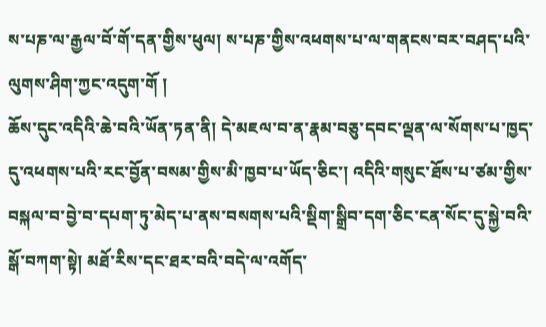ས་པཎ་ལ་རྒྱལ་བོ་གོ་དན་གྱིས་ཕུལ། ས་པཎ་གྱིས་འཕགས་པ་ལ་གནངས་བར་བཤད་པའི་ལུགས་ཤིག་ཀྱང་འདུག་གོ །
ཆོས་དུང་འདིའི་ཆེ་བའི་ཡོན་ཏན་ནི། དེ་མཇལ་བ་ན་རྣམ་བཅུ་དབང་ལྡན་ལ་སོགས་པ་ཁྱད་དུ་འཕགས་པའི་རང་བྱོན་བསམ་གྱིས་མི་ཁྱབ་པ་ཡོད་ཅིང་། འདིའི་གསུང་ཐོས་པ་ཙམ་གྱིས་བསྐལ་བ་བྱེ་བ་དཔག་ཏུ་མེད་པ་ནས་བསགས་པའི་སྡིག་སྒྲིབ་དག་ཅིང་ངན་སོང་དུ་སྐྱེ་བའི་སྒོ་བཀག་སྟེ། མཐོ་རིས་དང་ཐར་བའི་བདེ་ལ་འགོད་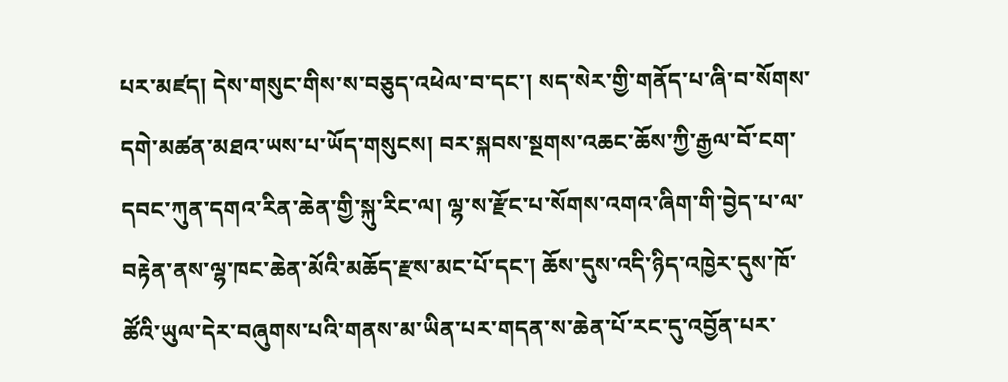པར་མཛད། དེས་གསུང་གིས་ས་བཅུད་འཕེལ་བ་དང་། སད་སེར་གྱི་གནོད་པ་ཞི་བ་སོགས་དགེ་མཚན་མཐའ་ཡས་པ་ཡོད་གསུངས། བར་སྐབས་སྔགས་འཆང་ཆོས་ཀྱི་རྒྱལ་བོ་ངག་དབང་ཀུན་དགའ་རིན་ཆེན་གྱི་སྐུ་རིང་ལ། ལྷ་ས་རྫོང་པ་སོགས་འགའ་ཞིག་གི་བྱེད་པ་ལ་བརྟེན་ནས་ལྷ་ཁང་ཆེན་མོའི་མཆོད་རྫས་མང་པོ་དང་། ཆོས་དུས་འདི་ཉིད་འཁྱེར་དུས་ཁོ་ཚོའི་ཡུལ་དེར་བཞུགས་པའི་གནས་མ་ཡིན་པར་གདན་ས་ཆེན་པོ་རང་དུ་འབྱོན་པར་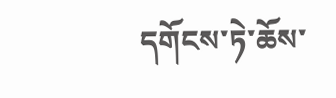དགོངས་ཏེ་ཆོས་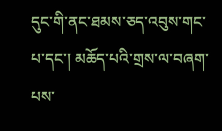དུང་གི་ནང་ཐམས་ཅད་འབུས་གང་པ་དང་། མཆོད་པའི་གྲས་ལ་བཞག་པས་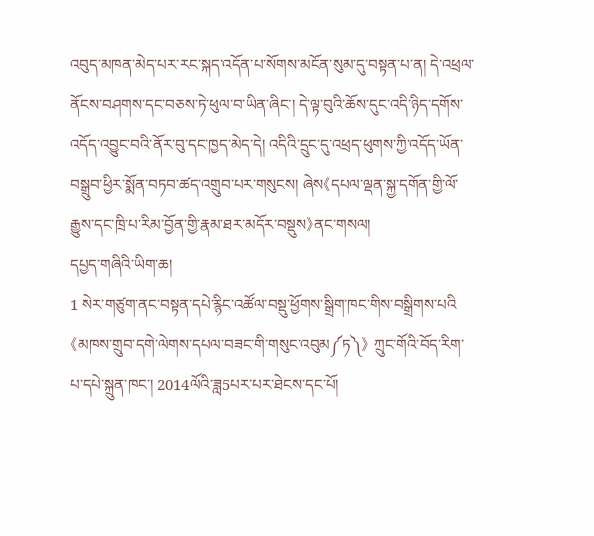འབུད་མཁན་མེད་པར་རང་སྐད་འདོན་པ་སོགས་མངོན་སུམ་དུ་བསྟན་པ་ན། དེ་འཕྲལ་ནོངས་བཤགས་དང་བཅས་ཏེ་ཕུལ་བ་ཡིན་ཞིང་། དེ་ལྟ་བུའི་ཆོས་དུང་འདི་ཉིད་དགོས་འདོད་འབྱུང་བའི་ནོར་བུ་དང་ཁྱད་མེད་དེ། འདིའི་དྲུང་དུ་འཕྲད་ཕུགས་ཀྱི་འདོད་ཡོན་བསྒྲུབ་ཕྱིར་སྨོན་བཏབ་ཚད་འགྲུབ་པར་གསུངས། ཞེས《དཔལ་ལྡན་སྐྱ་དགོན་གྱི་ལོ་རྒྱུས་དང་ཁྲི་པ་རིམ་བྱོན་གྱི་རྣམ་ཐར་མདོར་བསྡུས》ནང་གསལ།
དཔྱད་གཞིའི་ཡིག་ཆ།
1 སེར་གཙུག་ནང་བསྟན་དཔེ་རྙིང་འཚོལ་བསྡུ་ཕྱོགས་སྒྲིག་ཁང་གིས་བསྒྲིགས་པའི 《མཁས་གྲུབ་དགེ་ལེགས་དཔལ་བཟང་གི་གསུང་འབུམ༼ཏ༽》 ཀྲུང་གོའི་བོད་རིག་པ་དཔེ་སྐྲུན་ཁང་། 2014ལོའི་ཟླ5པར་པར་ཐེངས་དང་པོ།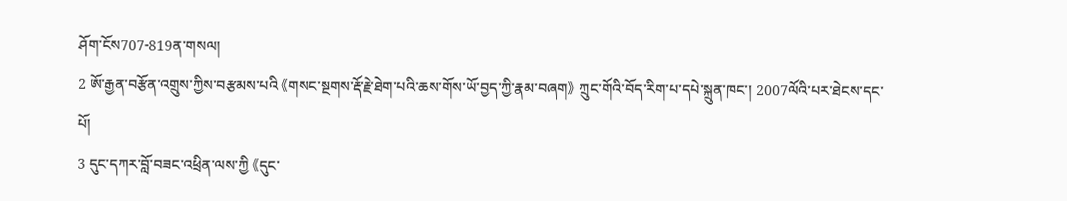ཤོག་ངོས707-819ན་གསལ།
2 ཨོ་རྒྱན་བརྩོན་འགྲུས་ཀྱིས་བརྩམས་པའི 《གསང་སྔགས་རྡོ་རྗེ་ཐེག་པའི་ཆས་གོས་ཡོ་བྱད་ཀྱི་རྣམ་བཞག》 ཀྲུང་གོའི་བོད་རིག་པ་དཔེ་སྐྲུན་ཁང་། 2007ལོའི་པར་ཐེངས་དང་པོ།
3 དུང་དཀར་བློ་བཟང་འཕྲིན་ལས་ཀྱི 《དུང་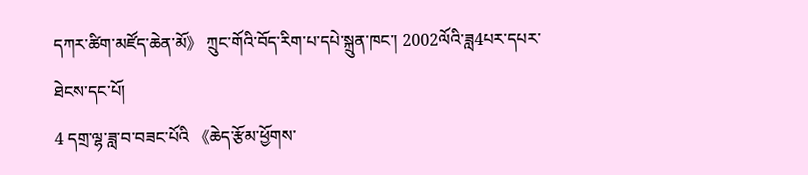དཀར་ཚིག་མཛོད་ཆེན་མོ》 ཀྲུང་གོའི་བོད་རིག་པ་དཔེ་སྐྲུན་ཁང་། 2002ལོའི་ཟླ4པར་དཔར་ཐེངས་དང་པོ།
4 དགྲ་ལྷ་ཟླ་བ་བཟང་པོའི 《ཆེད་རྩོམ་ཕྱོགས་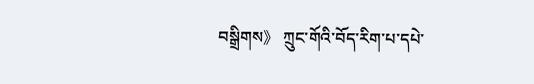བསྒྲིགས》 ཀྲུང་གོའི་བོད་རིག་པ་དཔེ་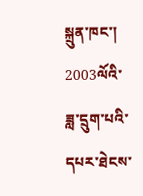སྐྲུན་ཁང་། 2003ལོའི་ཟླ་དྲུག་པའི་དཔར་ཐེངས་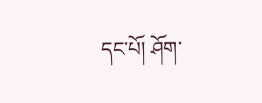དང་པོ། ཤོག་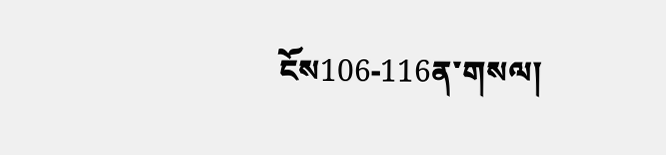ངོས106-116ན་གསལ།